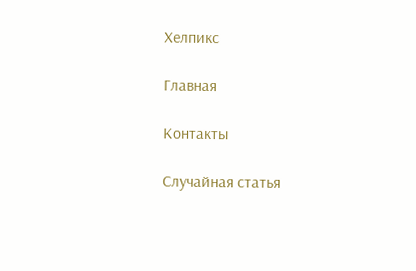Хелпикс

Главная

Контакты

Случайная статья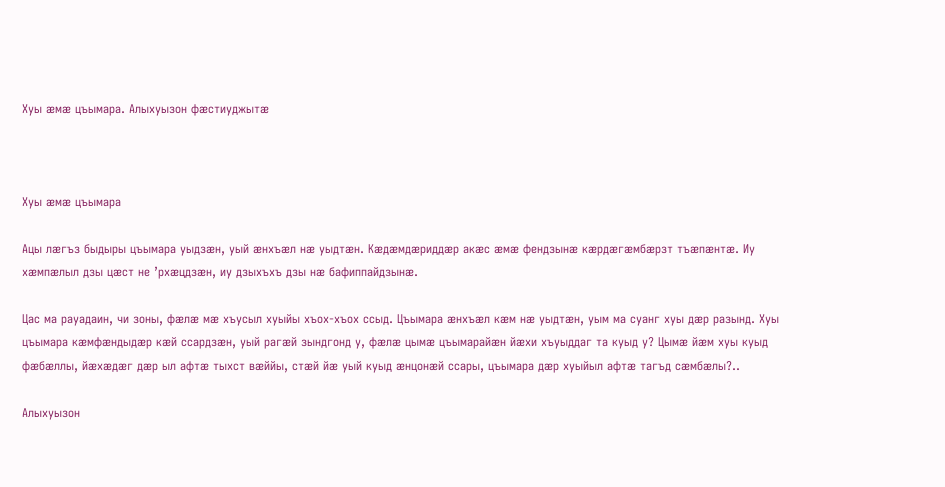Хуы æмæ цъымара. Алыхуызон фæстиуджытæ



Хуы æмæ цъымара

Ацы лæгъз быдыры цъымара уыдзæн, уый æнхъæл нæ уыдтæн. Кæдæмдæриддæр акæс æмæ фендзынæ кæрдæгæмбæрзт тъæпæнтæ. Иу хæмпæлыл дзы цæст не ’рхæцдзæн, иу дзыхъхъ дзы нæ бафиппайдзынæ.

Цас ма рауадаин, чи зоны, фæлæ мæ хъусыл хуыйы хъох-хъох ссыд. Цъымара æнхъæл кæм нæ уыдтæн, уым ма суанг хуы дæр разынд. Хуы цъымара кæмфæндыдæр кæй ссардзæн, уый рагæй зындгонд у, фæлæ цымæ цъымарайæн йæхи хъуыддаг та куыд у? Цымæ йæм хуы куыд фæбæллы, йæхæдæг дæр ыл афтæ тыхст вæййы, стæй йæ уый куыд æнцонæй ссары, цъымара дæр хуыйыл афтæ тагъд сæмбæлы?..

Алыхуызон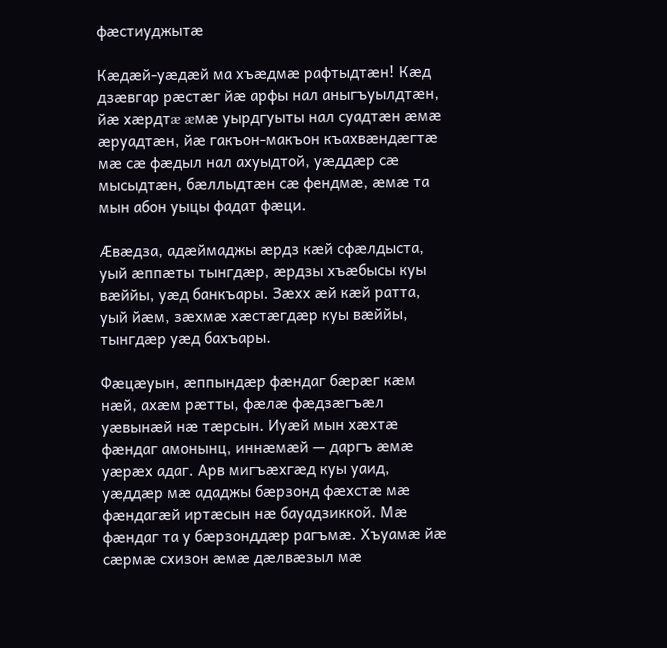фæстиуджытæ

Кæдæй-уæдæй ма хъæдмæ рафтыдтæн! Кæд дзæвгар рæстæг йæ арфы нал аныгъуылдтæн, йæ хæрдтæ æмæ уырдгуыты нал суадтæн æмæ æруадтæн, йæ гакъон-макъон къахвæндæгтæ мæ сæ фæдыл нал ахуыдтой, уæддæр сæ мысыдтæн, бæллыдтæн сæ фендмæ, æмæ та мын абон уыцы фадат фæци.

Æвæдза, адæймаджы æрдз кæй сфæлдыста, уый æппæты тынгдæр, æрдзы хъæбысы куы вæййы, уæд банкъары. Зæхх æй кæй ратта, уый йæм, зæхмæ хæстæгдæр куы вæййы, тынгдæр уæд бахъары.

Фæцæуын, æппындæр фæндаг бæрæг кæм нæй, ахæм рæтты, фæлæ фæдзæгъæл уæвынæй нæ тæрсын. Иуæй мын хæхтæ фæндаг амонынц, иннæмæй — даргъ æмæ уæрæх адаг. Арв мигъæхгæд куы уаид, уæддæр мæ ададжы бæрзонд фæхстæ мæ фæндагæй иртæсын нæ бауадзиккой. Мæ фæндаг та у бæрзонддæр рагъмæ. Хъуамæ йæ сæрмæ схизон æмæ дæлвæзыл мæ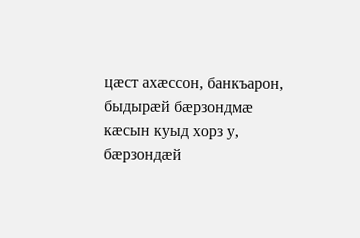цæст ахæссон, банкъарон, быдырæй бæрзондмæ кæсын куыд хорз у, бæрзондæй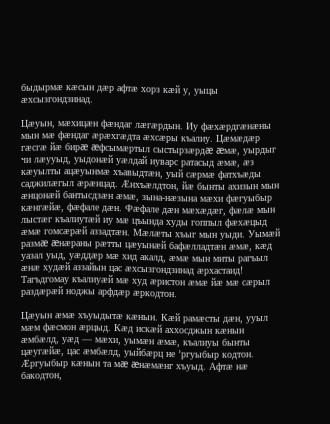быдырмæ кæсын дæр афтæ хорз кæй у, уыцы æхсызгондзинад.

Цæуын, мæхицæн фæндаг лæгæрдын. Иу фæхæрдгæнæны мын мæ фæндаг æрæхгæдта æхсæры къалиу. Цæмæдæр гæсгæ йæ бирæ æфсымæртыл сыстырзæрдæ æмæ, уырдыг чи лæууыд, уыдонæй уæлдай иуварс ратасыд æмæ, æз кæуылты ацæуынмæ хъавыдтæн, уый сæрмæ фатхъæды саджилæгыл æрæнцад. Æнхъæлдтон, йæ бынты ахизын мын æнцонæй бантысдзæн æмæ, зына-нæзына мæхи фæгуыбыр кæнгæйæ, фæфале дæн. Фæфале дæн мæхæдæг, фæлæ мын лыстæг къалиутæй иу мæ цъында худы гоппыл фæхæцыд æмæ гомсæрæй аззадтæн. Мæлæты хъыг мын уыди. Уымæй размæ æнæраны рæтты цæуынæй бафæлладтæн æмæ, кæд уазал уыд, уæддæр мæ хид акалд, æмæ мын миты рагъыл æнæ худæй аззайын цас æхсызгондзинад æрхастаид! Тагъдгомау къалиуæй мæ худ æристон æмæ йæ мæ сæрыл раздæрæй ноджы арфдæр æркодтон.

Цæуын æмæ хъуыдытæ кæнын. Кæй рамæсты дæн, ууыл мæм фæсмон æрцыд. Кæд искæй аххосджын кæнын æмбæлд, уæд — мæхи, уымæн æмæ, къалиуы бынты цæугæйæ, цас æмбæлд, уыйбæрц не ’ргуыбыр кодтон. Æргуыбыр кæнын та мæ æнæмæнг хъуыд. Афтæ нæ бакодтон,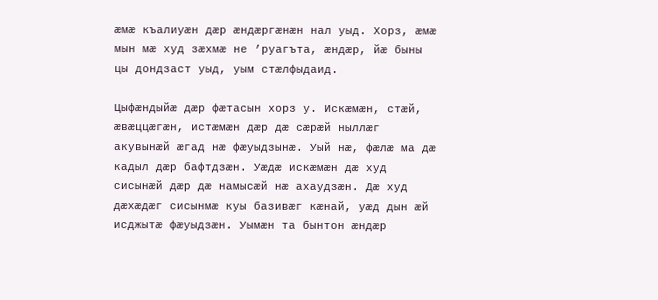æмæ къалиуæн дæр æндæргæнæн нал уыд. Хорз, æмæ мын мæ худ зæхмæ не ’руагъта, æндæр, йæ быны цы дондзаст уыд, уым стæлфыдаид.

Цыфæндыйæ дæр фæтасын хорз у. Искæмæн, стæй, æвæццæгæн, истæмæн дæр дæ сæрæй ныллæг акувынæй æгад нæ фæуыдзынæ. Уый нæ, фæлæ ма дæ кадыл дæр бафтдзæн. Уæдæ искæмæн дæ худ сисынæй дæр дæ намысæй нæ ахаудзæн. Дæ худ дæхæдæг сисынмæ куы базивæг кæнай, уæд дын æй исджытæ фæуыдзæн. Уымæн та бынтон æндæр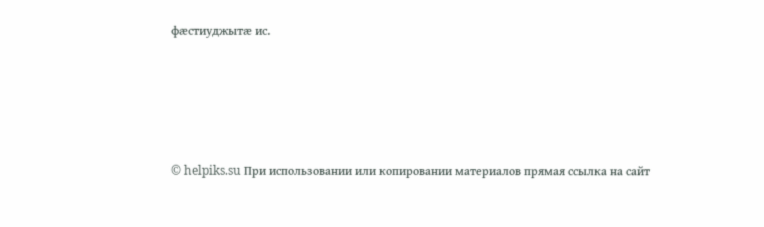фæстиуджытæ ис.





© helpiks.su При использовании или копировании материалов прямая ссылка на сайт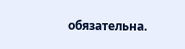обязательна.